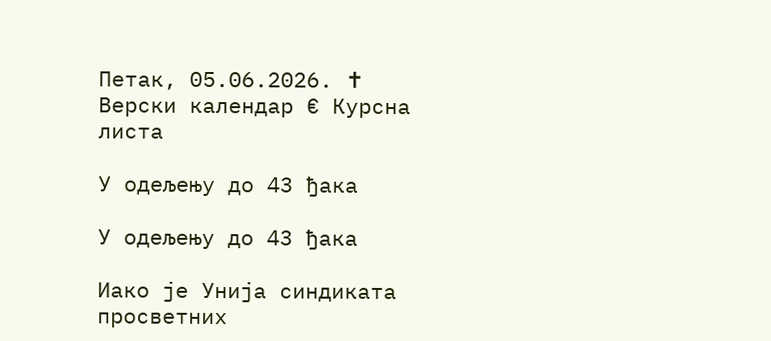Петак, 05.06.2026. ✝ Верски календар € Курсна листа

У одељењу до 43 ђака

У одељењу до 43 ђака

Иако је Унија синдиката просветних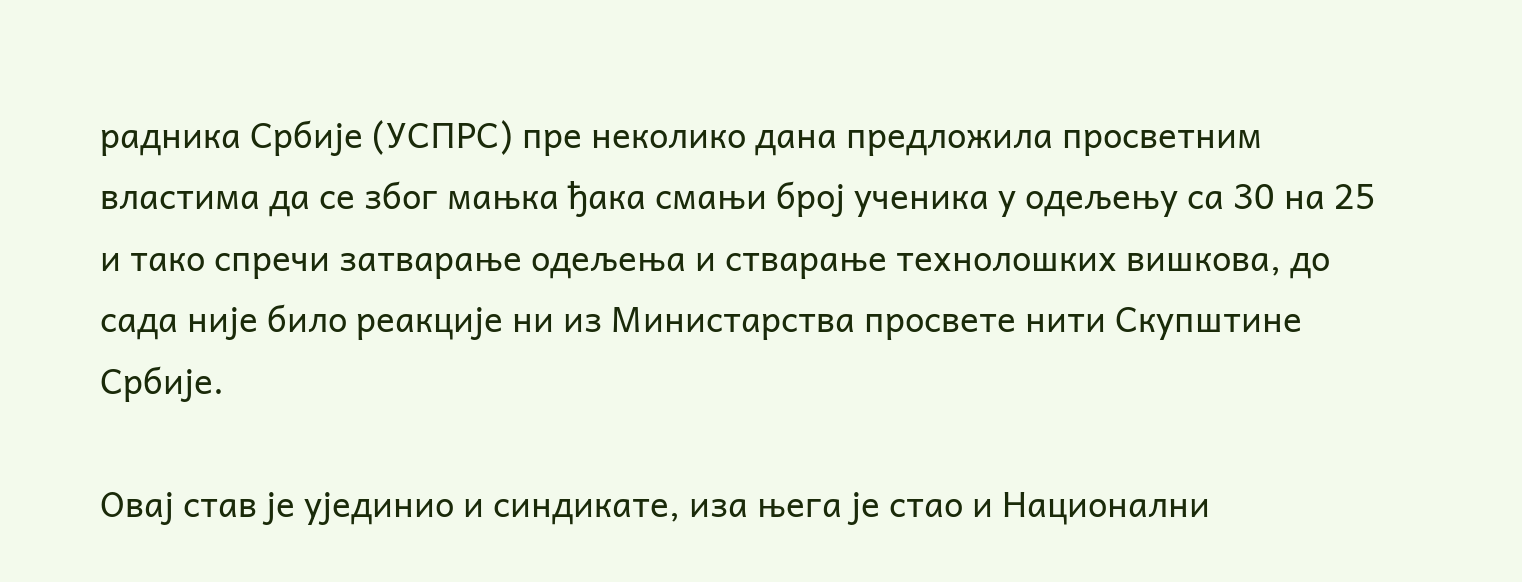радника Србије (УСПРС) пре неколико дана предложила просветним властима да се због мањка ђака смањи број ученика у одељењу са 30 на 25 и тако спречи затварање одељења и стварање технолошких вишкова, до сада није било реакције ни из Министарства просвете нити Скупштине Србије.

Овај став је ујединио и синдикате, иза њега је стао и Национални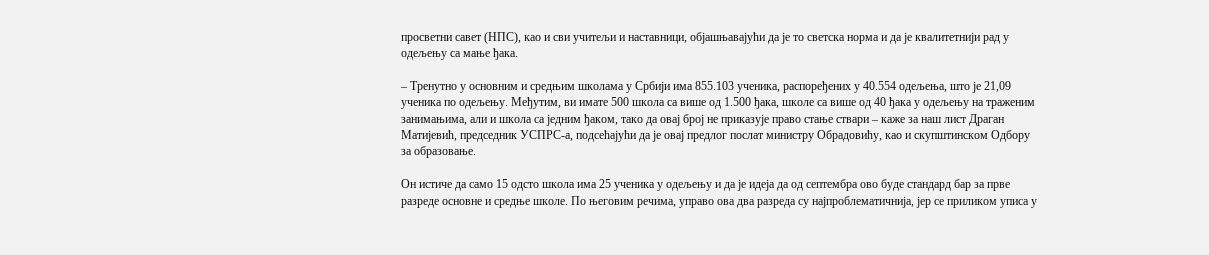просветни савет (НПС), као и сви учитељи и наставници, објашњавајући да је то светска норма и да је квалитетнији рад у одељењу са мање ђака.

– Тренутно у основним и средњим школама у Србији има 855.103 ученика, распоређених у 40.554 одељења, што је 21,09 ученика по одељењу. Међутим, ви имате 500 школа са више од 1.500 ђака, школе са више од 40 ђака у одељењу на траженим занимањима, али и школа са једним ђаком, тако да овај број не приказује право стање ствари – каже за наш лист Драган Матијевић, председник УСПРС-а, подсећајући да је овај предлог послат министру Обрадовићу, као и скупштинском Одбору за образовање.

Он истиче да само 15 одсто школа има 25 ученика у одељењу и да је идеја да од септембра ово буде стандард бар за прве разреде основне и средње школе. По његовим речима, управо ова два разреда су најпроблематичнија, јер се приликом уписа у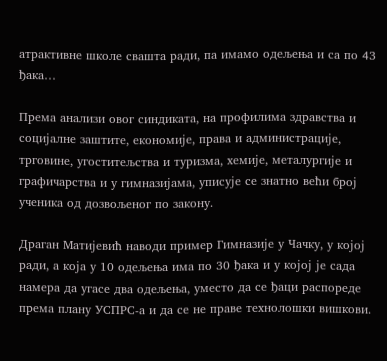атрактивне школе свашта ради, па имамо одељења и са по 43 ђака…

Према анализи овог синдиката, на профилима здравства и социјалне заштите, економије, права и администрације, трговине, угоститељства и туризма, хемије, металургије и графичарства и у гимназијама, уписује се знатно већи број ученика од дозвољеног по закону.

Драган Матијевић наводи пример Гимназије у Чачку, у којој ради, а која у 10 одељења има по 30 ђака и у којој је сада намера да угасе два одељења, уместо да се ђаци распореде према плану УСПРС-а и да се не праве технолошки вишкови.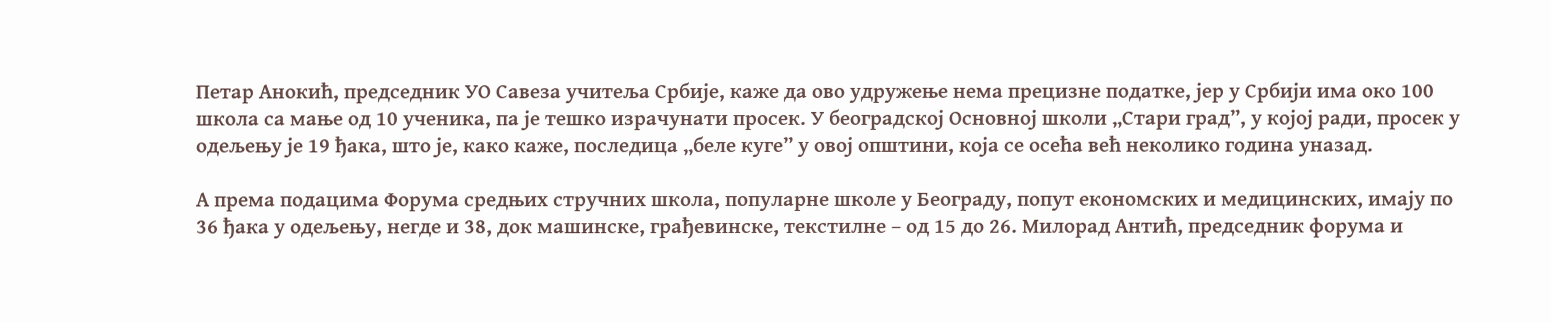Петар Анокић, председник УО Савеза учитеља Србије, каже да ово удружење нема прецизне податке, јер у Србији има око 100 школа са мање од 10 ученика, па је тешко израчунати просек. У београдској Основној школи „Стари град”, у којој ради, просек у одељењу је 19 ђака, што је, како каже, последица „беле куге” у овој општини, која се осећа већ неколико година уназад.

А према подацима Форума средњих стручних школа, популарне школе у Београду, попут економских и медицинских, имају по 36 ђака у одељењу, негде и 38, док машинске, грађевинске, текстилне – од 15 до 26. Милорад Антић, председник форума и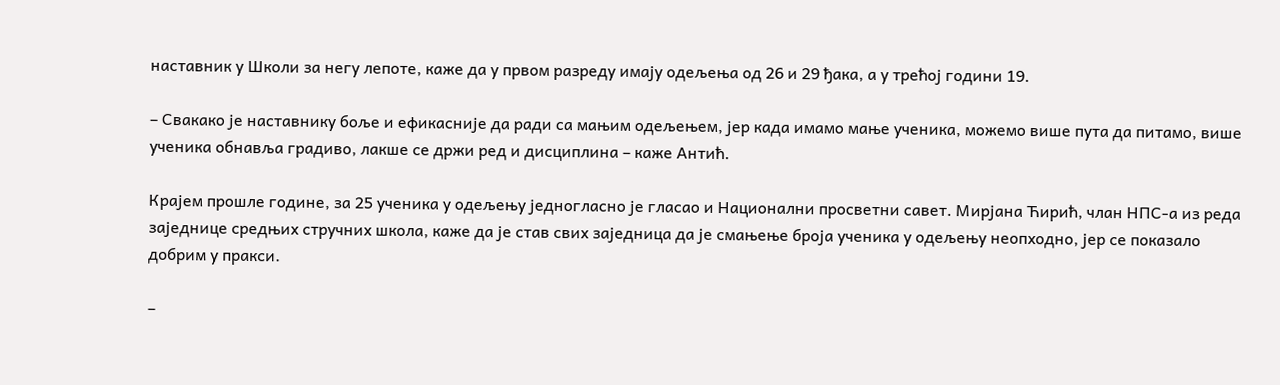наставник у Школи за негу лепоте, каже да у првом разреду имају одељења од 26 и 29 ђака, а у трећој години 19.

– Свакако је наставнику боље и ефикасније да ради са мањим одељењем, јер када имамо мање ученика, можемо више пута да питамо, више ученика обнавља градиво, лакше се држи ред и дисциплина – каже Антић.

Крајем прошле године, за 25 ученика у одељењу једногласно је гласао и Национални просветни савет. Мирјана Ћирић, члан НПС-а из реда заједнице средњих стручних школа, каже да је став свих заједница да је смањење броја ученика у одељењу неопходно, јер се показало добрим у пракси.

–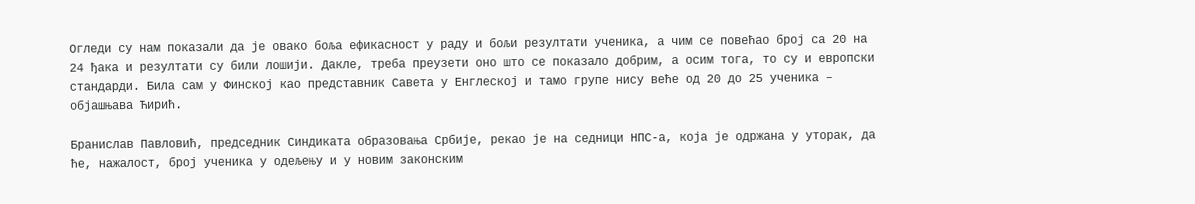Огледи су нам показали да је овако боља ефикасност у раду и бољи резултати ученика, а чим се повећао број са 20 на 24 ђака и резултати су били лошији. Дакле, треба преузети оно што се показало добрим, а осим тога, то су и европски стандарди. Била сам у Финској као представник Савета у Енглеској и тамо групе нису веће од 20 до 25 ученика – објашњава Ћирић.

Бранислав Павловић, председник Синдиката образовања Србије, рекао је на седници НПС-а, која је одржана у уторак, да ће, нажалост, број ученика у одељењу и у новим законским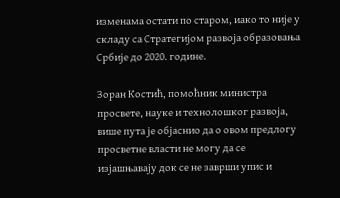изменама остати по старом, иако то није у складу са Стратегијом развоја образовања Србије до 2020. године.

Зоран Костић, помоћник министра просвете, науке и технолошког развоја, више пута је објаснио да о овом предлогу просветне власти не могу да се изјашњавају док се не заврши упис и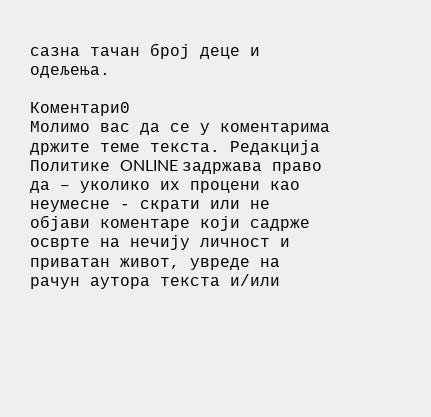сазна тачан број деце и одељења.

Коментари0
Молимо вас да се у коментарима држите теме текста. Редакција Политике ONLINE задржава право да – уколико их процени као неумесне - скрати или не објави коментаре који садрже осврте на нечију личност и приватан живот, увреде на рачун аутора текста и/или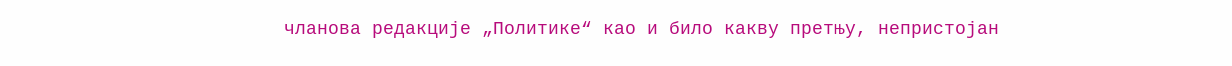чланова редакције „Политике“ као и било какву претњу, непристојан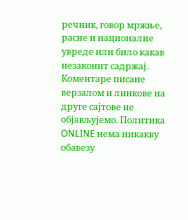речник, говор мржње, расне и националне увреде или било какав незаконит садржај. Коментаре писане верзалом и линкове на друге сајтове не објављујемо. Политика ONLINE нема никакву обавезу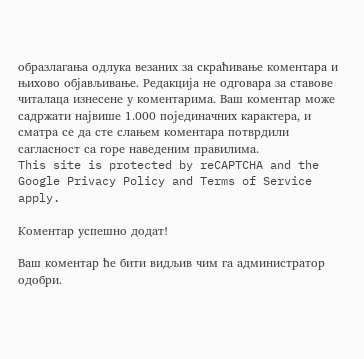образлагања одлука везаних за скраћивање коментара и њихово објављивање. Редакција не одговара за ставове читалаца изнесене у коментарима. Ваш коментар може садржати највише 1.000 појединачних карактера, и сматра се да сте слањем коментара потврдили сагласност са горе наведеним правилима.
This site is protected by reCAPTCHA and the Google Privacy Policy and Terms of Service apply.

Комeнтар успeшно додат!

Ваш комeнтар ћe бити видљив чим га администратор одобри.